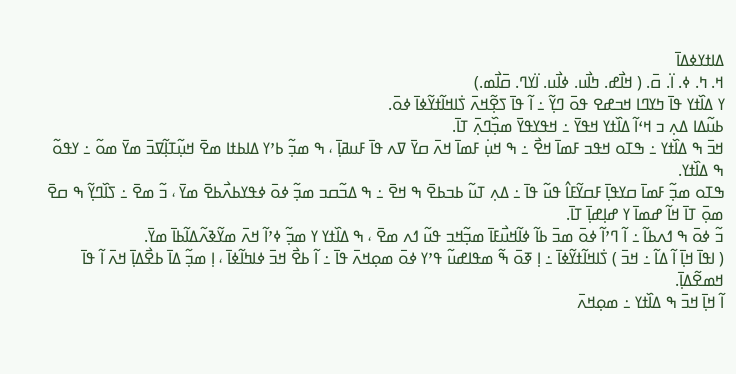ߡߊߙߌߦߡߊ߫
ߞ. ߤ. ߦ. ߊ߳. ߛ߫. ( ߞߊ߯ߝ. ߤߊ߯ߎ. ߦߊ߯ߎ. ߊ߳ߌߣ. ߛ߫ߊ߯ߘ.)
ߌ ߡߊ߰ߙߌ ߟߊ߫ ߤߌߣߊ ߞߏߝߐ ߟߋ߫ ߣߌ߲߬ ߸ ߊ߬ ߟߊ߫ ߖߐ߲߬ߞߍ߫ ߖ߭ߊߞߊ߬ߙߌ߬ߦߊ߫ ߦߋ߫.
ߕߎ߬ߡߊ ߡߍ߲ ߏ ߞߵߊ߬ ߡߊ߰ߙߌ ߞߟߌ߫ ߸ ߞߟߌߟߌ߫ ߘߏ߲߰ߣߍ߲߫ ߠߊ߫.
ߞߏ߫ ߒ ߡߊ߰ߙߌ ߸ ߒߠߋ ߞߟߏ ߓߘߊ߫ ߞߐ߯ ߸ ߒ ߞߎ߲߭ ߓߘߊ߫ ߞߍ߫ ߛߌ߫ ߜߍ ߟߊ߫ ߓߎߥߊ߲߫ ، ߒ ߘߏ߲߬ ߕߴߌ ߡߊߕߙߊ ߘߐ߫ ߞߎ߲߬ߠߊ߲߬ߜߏ߫ ߘߌ߫ ߘߋ߬ ߸ ߌߟߋ߬ ߒ ߡߊ߰ߙߌ.
ߒߠߋ ߘߏ߲߬ ߓߘߊ߫ ߛߌߟߊ߲߫ ߓߛߌ߬ߓߊ߮ ߟߎ߬ ߟߊ߫ ߸ ߡߍ߲ ߠߎ߬ ߕߏߕߐ߫ ߒ ߞߐ߫ ߸ ߒ ߡߏ߬ߛߏ ߘߏ߲߬ ߦߋ߫ ߦߟߌߕߍ߯ߕߐ߫ ߘߌ߫ ، ߏ߬ ߘߐ߫ ߸ ߖߊ߰ߣߌ߲߬ ߒ ߛߐ߫ ߘߋ߲߫ ߠߊ߫ ߞߊ߬ ߝߘߊ߫ ߌ ߝߊ߲ߝߊ߲߫ ߠߊ߫.
ߏ߬ ߦߋ߫ ߒ ߗߍߕߊ߬ ߸ ߊ߬ ߣߴߊ߬ ߦߋ߫ ߘߏ߫ ߕߊ߬ ߦߊ߬ߞߎ߯ߓߊ߫ ߘߏ߲߬ߞߏ ߟߎ߬ ߗߍ ߘߐ߫ ، ߒ ߡߊ߰ߙߌ ߌ ߘߏ߲߬ ߦߴߊ߬ ߞߍ߫ ߘߌ߬ߢߍ߬ߡߊ߬ߕߊ߫ ߘߌ߫.
( ߊߟߊ߫ ߞߊ߲߫ ߊ߬ ߡߊ߬ ߸ ߞߏ߫ ) ߖ߭ߊߞߊ߬ߙߌ߬ߦߊ߫ ߸ ߊ߲ ߧߋ߫ ߒ߬ ߘߟߊߝߎ߬ ߟߴߌ ߦߋ߫ ߘߋ߲ߞߍ߫ ߟߊ߫ ߸ ߊ߬ ߕߐ߯ ߞߏ߫ ߦߊߤߊ߬ߦߊ߫ ، ߊ߲ ߘߏ߲߬ ߡߊ߫ ߕߐ߯ߡߊ߲߫ ߞߍ߫ ߊ߬ ߟߊ߫ ߞߘߐ߬ߡߊ߲߫.
ߊ߬ ߞߊ߲߫ ߞߏ߫ ߒ ߡߊ߰ߙߌ ߸ ߘߋ߲ߞߍ߫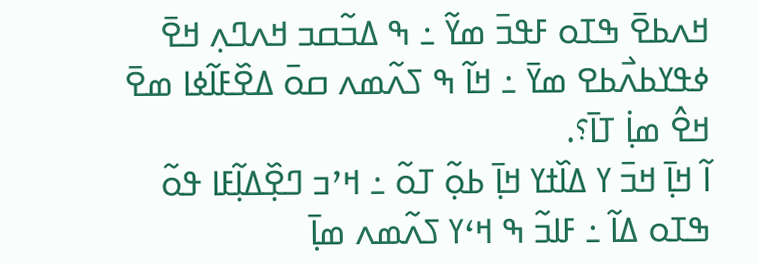ߞߍߕߐ߫ ߒߠߋ ߓߟߏ߫ ߘߌ߬ ߸ ߒ ߡߏ߬ߛߏ ߞߍߣߍ߲ ߞߐ߫ ߦߟߌߕߍ߯ߕߐ ߘߌ߫ ߸ ߞߊ߬ ߒ ߖߍ߬ߘߍ ߛߋ߫ ߡߐ߰ߓߊ߬ߦߊ ߘߐ߫ ߞߐ߮ ߘߊ߲߭ ߠߊ߫؟.
ߊ߬ ߞߊ߲߫ ߞߏ߫ ߌ ߡߊ߰ߙߌ ߞߊ߲߫ ߕߋ߲߬ ߠߋ߬ ߸ ߞߴߏ ߣߐ߲߰ߡߊ߲߬ߓߊ ߟߋ߬ ߒߠߋ ߡߊ߬ ߸ ߓߊߏ߬ ߒ ߞߵߌ ߖߍ߬ߘߍ ߘߊ߲߫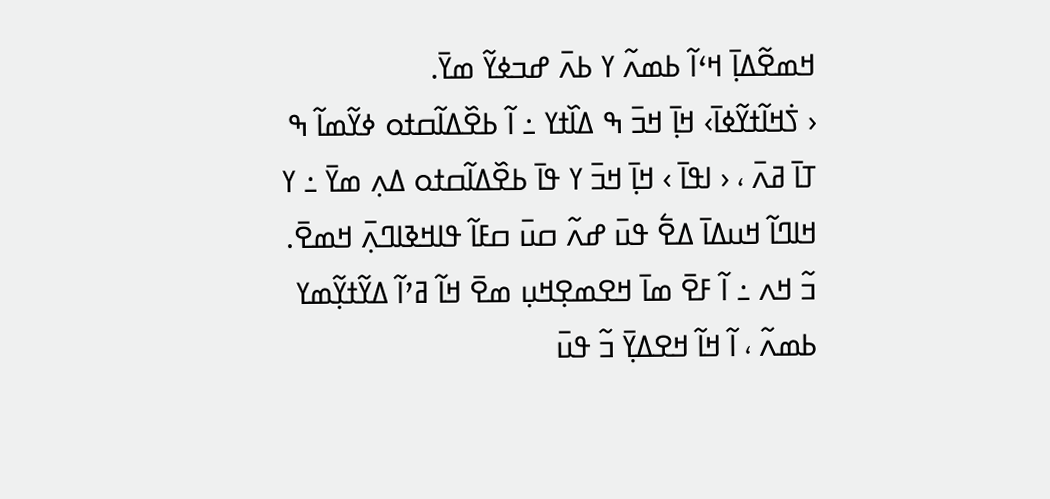ߞߘߐ߬ߡߊ߲߫ ߞߵߊ߬ ߕߘߍ߬ ߌ ߕߍ߫ ߝߏߦߌ߬ ߘߌ߫.
‹ ߖ߭ߞߊ߬ߙߌ߬ߦߊ߫› ߞߊ߲߫ ߞߏ߫ ߒ ߡߊ߰ߙߌ ߸ ߊ߬ ߕߐ߰ߡߊ߬ߛߙߋ ߦߌ߬ߘߊ߬ ߒ ߠߊ߫ ߥߍ߫ ، ‹ ߊߟߊ߫ › ߞߊ߲߫ ߞߏ߫ ߌ ߟߊ߫ ߕߐ߰ߡߊ߬ߛߙߋ ߡߍ߲ ߘߌ߫ ߸ ߌ ߞߊߣߊ߬ ߞߎߡߊ߫ ߡߐ߱ ߟߎ߫ ߝߍ߬ ߛߎ߫ ߛߓߊ߬ ߟߊߞߢߊߣߍ߲߫ ߞߘߐ߫.
ߏ߬ ߞߍ ߸ ߊ߬ ߓߐ߫ ߘߊ߫ ߞߐߘߐ߲ߞߎ߲ ߘߐ߫ ߞߊ߬ ߥߴߊ߬ ߡߌ߬ߙߌ߲߬ߘߌ ߕߘߍ߬ ، ߊ߬ ߞߊ߬ ߞߐߡߌ߲߫ ߏ߬ ߟߎ߫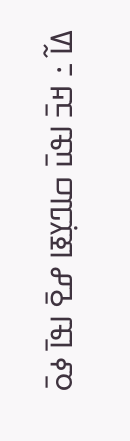ߡߊ߬ ߸ ߞߏ߫ ߊߟߎ߫ ߛߊߣߌ߲ߧߊ ߝߐ߫ ߊߟߊ߫ ߦߋ߫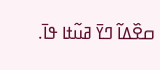ߛߐ߰ߡߊ߬ ߣߌ߫ ߥߎ߬ߙߊ ߟߊ߫.